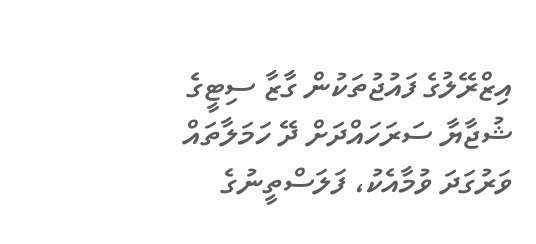އިޒްރޭލުގެ ފައުޖުތަކުން ގާޒާ ސިޓީގެ ޝުޖާޔާ ސަރަހައްދަށް ދޭ ހަމަލާތައް ވަރުގަދަ ވުމާއެކު، ފަލަސްތީނުގެ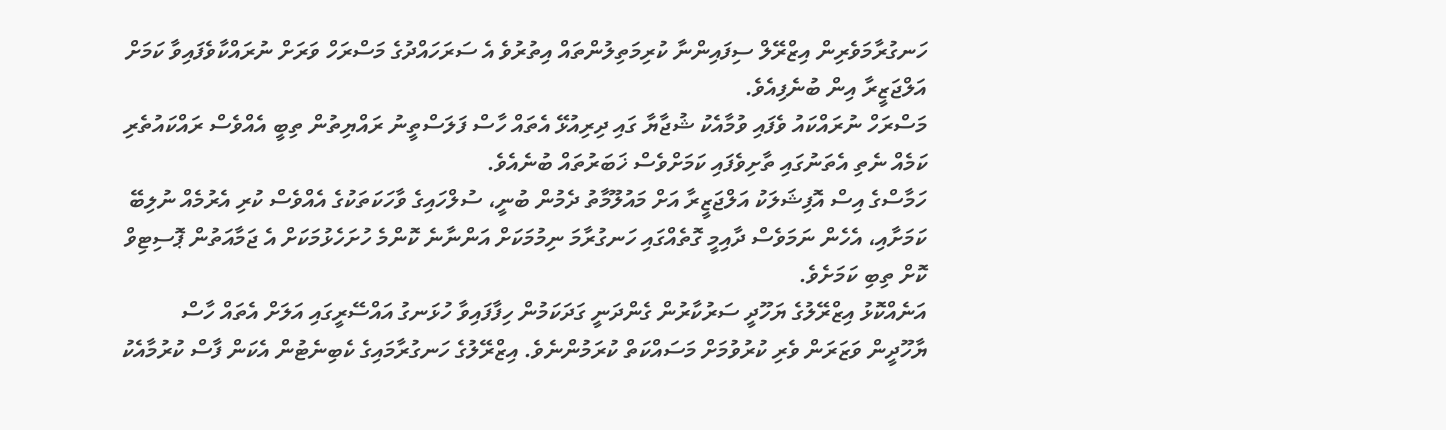ހަނގުރާމަވެރިން އިޒްރޭލް ސިފައިންނާ ކުރިމަތިލުންތައް އިތުރުވެ އެ ސަރަހައްދުގެ މަސްރަހް ވަރަށް ނުރައްކާވެފައިވާ ކަމަށް އަލްޖަޒީރާ އިން ބުނެފިއެވެ.
މަސްރަހް ނުރައްކައު ވެފައި ވުމާއެކު ޝުޖާޔާ ގައި ދިރިއުޅޭ އެތައް ހާސް ފަލަސްތީނު ރައްޔިތުން ތިބީ އެއްވެސް ރައްކައުތެރި ކަމެއް ނެތި އެތަނުގައި ތާށިވެފައި ކަމަށްވެސް ޚަބަރުތައް ބުނެއެވެ.
ހަމާސްގެ އިސް އޮފިޝަލަކު އަލްޖަޒީރާ އަށް މައުލޫމާތު ދެމުން ބުނީ، ސުލްހައިގެ ވާހަކަތަކުގެ އެއްވެސް ކުރި އެރުމެއް ނުލިބޭ ކަމަށާއި، އެހެން ނަމަވެސް ދާއިމީ ގޮތެއްގައި ހަނގުރާމަ ނިމުމަކަށް އަންނާނެ ކޮންމެ ހުށަހެޅުމަކަށް އެ ޖަމާއަތުން ޕޮސިޓިވް ކޮށް ތިބި ކަމަށެވެ.
އަނެއްކޮޅު އިޒްރޭލުގެ ޔަހޫދީ ސަރުކާރުން ގެންދަނީ ގަދަކަމުން ހިފާފައިވާ ހުޅަނގު އައްސޭރީގައި އަލަށް އެތައް ހާސް ޔާހޫދީން ވަޒަރަން ވެރި ކުރުވުމަށް މަސައްކަތް ކުރަމުންނެވެ. އިޒްރޭލުގެ ހަނގުރާމައިގެ ކެބިނެޓުން އެކަން ފާސް ކުރުމާއެކު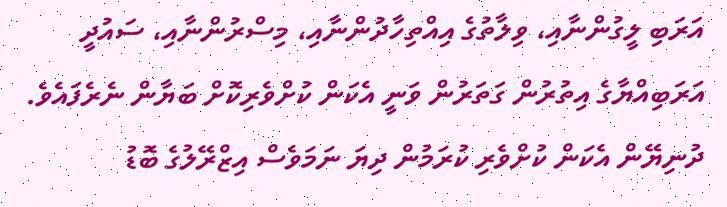އަރަބި ލީގުންނާއި، ވިލާތުގެ އިއްތިހާދުންނާއި، މިސްރުންނާއި، ސައުދީ އަރަބިއްޔާގެ އިތުރުން ގަތަރުން ވަނީ އެކަން ކުށްވެރިކޮށް ބަޔާން ނެރެފައެވެ.
ދުނިޔޭން އެކަން ކުށްވެރި ކުރަމުން ދިޔަ ނަމަވެސް އިޒްރޭލުގެ ބޮޑު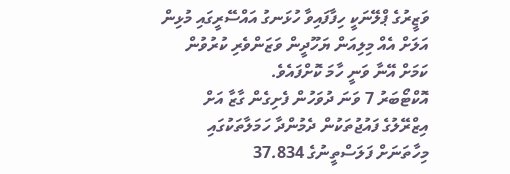ވަޒީރުގެ ޕްލޭނަކީ ހިފާފައިވާ ހުޅަނގު އައްސޭރީގައި މުޅިން އަލަށް އެއް މިލިއަން ޔަހޫދީން ވަޒަންވެރި ކުރުވުން ކަމަށް އޭނާ ވަނީ ހާމަ ކޮށްފައެވެ.
އޮކްޓޯބަރު 7 ވަނަ ދުވަހުން ފެށިގެން ގާޒާ އަށް އިޒްރޭލުގެ ފައުޖުތަކުން ދެމުންދާ ހަމަލާތަކުގައި މިހާތަނަށް ފަލަސްތީނުގެ 37.834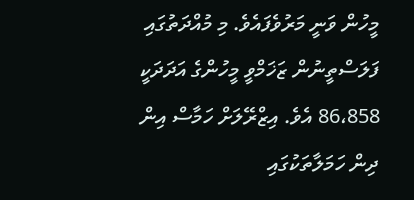މީހުން ވަނީ މަރުވެފައެވެ. މި މުއްދަތުގައި ފަލަސްތީނުން ޒަޚަމްވީ މީހުންގެ އަދަދަކީ 86،858 އެވެ. އިޒްރޭލަށް ހަމާސް އިން ދިން ހަމަލާތަކުގައި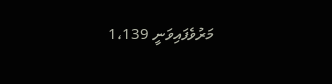މަރުވެފައިވަނީ 1،139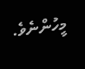މީހުންނެވެ.